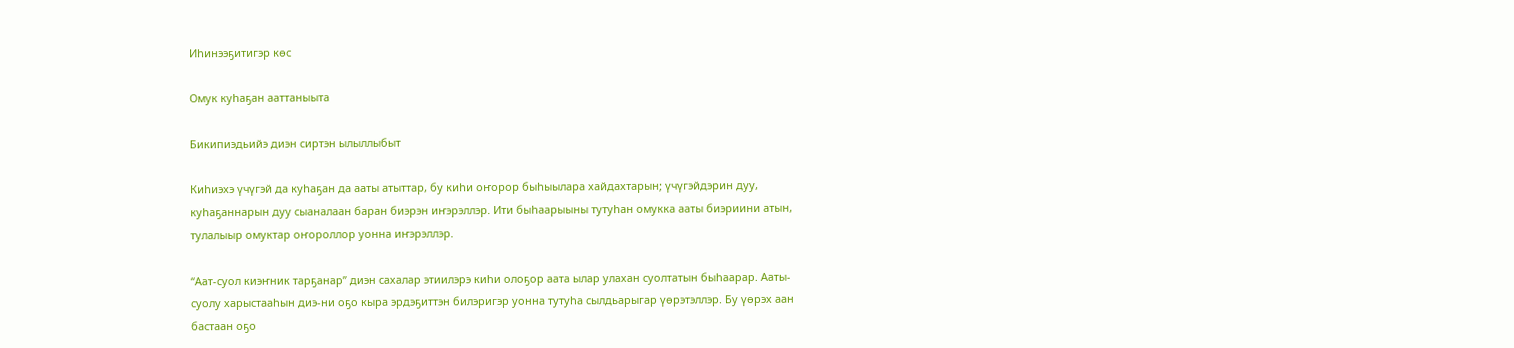Иһинээҕитигэр көс

Омук куһаҕан ааттаныыта

Бикипиэдьийэ диэн сиртэн ылыллыбыт

Киһиэхэ үчүгэй да куһаҕан да ааты атыттар, бу киһи оҥорор быһыылара хайдахтарын; үчүгэйдэрин дуу, куһаҕаннарын дуу сыаналаан баран биэрэн иҥэрэллэр. Ити быһаарыыны тутуһан омукка ааты биэриини атын, тулалыыр омуктар оҥороллор уонна иҥэрэллэр.

“Аат-суол киэҥник тарҕанар” диэн сахалар этиилэрэ киһи олоҕор аата ылар улахан суолтатын быһаарар. Ааты-суолу харыстааһын диэ-ни оҕо кыра эрдэҕиттэн билэригэр уонна тутуһа сылдьарыгар үөрэтэллэр. Бу үөрэх аан бастаан оҕо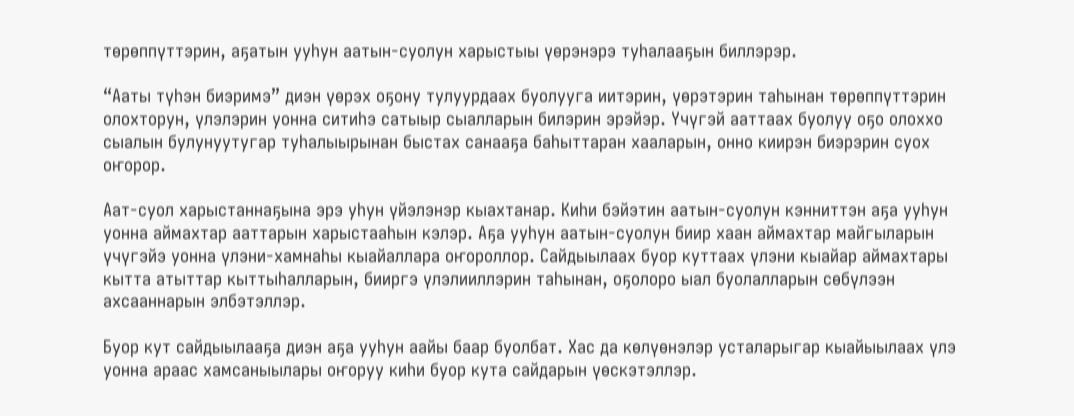төрөппүттэрин, аҕатын ууһун аатын-суолун харыстыы үөрэнэрэ туһалааҕын биллэрэр.

“Ааты түһэн биэримэ” диэн үөрэх оҕону тулуурдаах буолууга иитэрин, үөрэтэрин таһынан төрөппүттэрин олохторун, үлэлэрин уонна ситиһэ сатыыр сыалларын билэрин эрэйэр. Үчүгэй ааттаах буолуу оҕо олоххо сыалын булунуутугар туһалыырынан быстах санааҕа баһыттаран хааларын, онно киирэн биэрэрин суох оҥорор.

Аат-суол харыстаннаҕына эрэ уһун үйэлэнэр кыахтанар. Киһи бэйэтин аатын-суолун кэнниттэн аҕа ууһун уонна аймахтар ааттарын харыстааһын кэлэр. Аҕа ууһун аатын-суолун биир хаан аймахтар майгыларын үчүгэйэ уонна үлэни-хамнаһы кыайаллара оҥороллор. Сайдыылаах буор куттаах үлэни кыайар аймахтары кытта атыттар кыттыһалларын, бииргэ үлэлииллэрин таһынан, оҕолоро ыал буолалларын сөбүлээн ахсааннарын элбэтэллэр.

Буор кут сайдыылааҕа диэн аҕа ууһун аайы баар буолбат. Хас да көлүөнэлэр усталарыгар кыайыылаах үлэ уонна араас хамсаныылары оҥоруу киһи буор кута сайдарын үөскэтэллэр.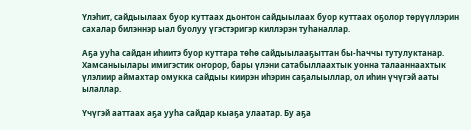Үлэһит, сайдыылаах буор куттаах дьонтон сайдыылаах буор куттаах оҕолор төрүүллэрин сахалар билэннэр ыал буолуу үгэстэригэр киллэрэн туһаналлар.

Аҕа ууһа сайдан иһиитэ буор куттара төһө сайдыылааҕыттан бы-һаччы тутулуктанар. Хамсаныылары имигэстик оҥорор, бары үлэни сатабыллаахтык уонна талааннаахтык үлэлиир аймахтар омукка сайдыы киирэн иһэрин саҕалыыллар, ол иһин үчүгэй ааты ылаллар.

Үчүгэй ааттаах аҕа ууһа сайдар кыаҕа улаатар. Бу аҕа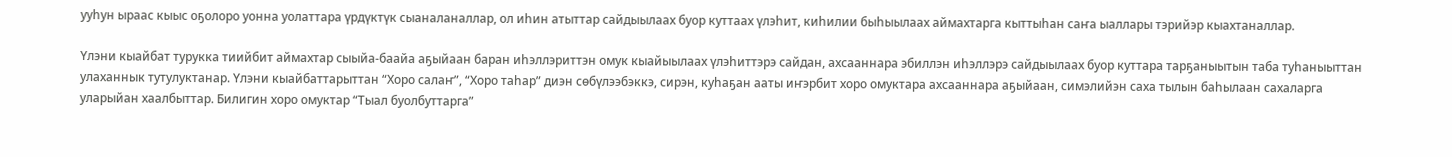ууһун ыраас кыыс оҕолоро уонна уолаттара үрдүктүк сыаналаналлар, ол иһин атыттар сайдыылаах буор куттаах үлэһит, киһилии быһыылаах аймахтарга кыттыһан саҥа ыаллары тэрийэр кыахтаналлар.

Үлэни кыайбат турукка тиийбит аймахтар сыыйа-баайа аҕыйаан баран иһэллэриттэн омук кыайыылаах үлэһиттэрэ сайдан, ахсааннара эбиллэн иһэллэрэ сайдыылаах буор куттара тарҕаныытын таба туһаныыттан улаханнык тутулуктанар. Үлэни кыайбаттарыттан “Хоро салаҥ”, “Хоро таһар” диэн сөбүлээбэккэ, сирэн, куһаҕан ааты иҥэрбит хоро омуктара ахсааннара аҕыйаан, симэлийэн саха тылын баһылаан сахаларга уларыйан хаалбыттар. Билигин хоро омуктар “Тыал буолбуттарга”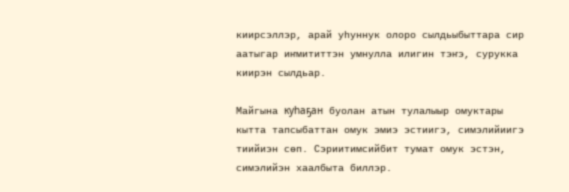киирсэллэр, арай уһуннук олоро сылдьыбыттара сир аатыгар иҥмититтэн умнулла илигин тэҥэ, сурукка киирэн сылдьар.

Майгына куһаҕан буолан атын тулалыыр омуктары кытта тапсыбаттан омук эмиэ эстиигэ, симэлийиигэ тиийиэн сөп. Сэриитимсийбит тумат омук эстэн, симэлийэн хаалбыта биллэр.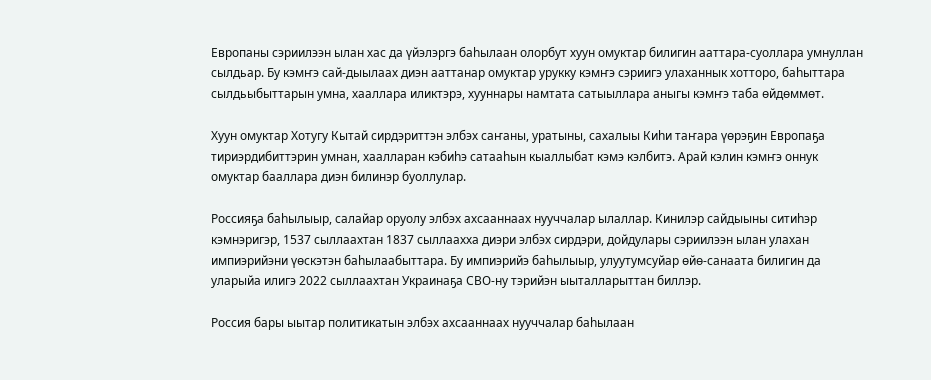Европаны сэриилээн ылан хас да үйэлэргэ баһылаан олорбут хуун омуктар билигин ааттара-суоллара умнуллан сылдьар. Бу кэмҥэ сай-дыылаах диэн ааттанар омуктар урукку кэмҥэ сэриигэ улаханнык хотторо, баһыттара сылдьыбыттарын умна, хааллара иликтэрэ, хууннары намтата сатыыллара аныгы кэмҥэ таба өйдөммөт.

Хуун омуктар Хотугу Кытай сирдэриттэн элбэх саҥаны, уратыны, сахалыы Киһи таҥара үөрэҕин Европаҕа тириэрдибиттэрин умнан, хаалларан кэбиһэ сатааһын кыаллыбат кэмэ кэлбитэ. Арай кэлин кэмҥэ оннук омуктар бааллара диэн билинэр буоллулар.

Россияҕа баһылыыр, салайар оруолу элбэх ахсааннаах нууччалар ылаллар. Кинилэр сайдыыны ситиһэр кэмнэригэр, 1537 сыллаахтан 1837 сыллаахха диэри элбэх сирдэри, дойдулары сэриилээн ылан улахан импиэрийэни үөскэтэн баһылаабыттара. Бу импиэрийэ баһылыыр, улуутумсуйар өйө-санаата билигин да уларыйа илигэ 2022 сыллаахтан Украинаҕа СВО-ну тэрийэн ыыталларыттан биллэр.

Россия бары ыытар политикатын элбэх ахсааннаах нууччалар баһылаан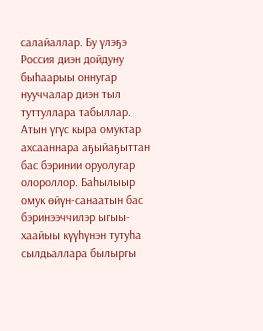салайаллар. Бу үлэҕэ Россия диэн дойдуну быһаарыы оннугар нууччалар диэн тыл туттуллара табыллар. Атын үгүс кыра омуктар ахсааннара аҕыйаҕыттан бас бэринии оруолугар олороллор. Баһылыыр омук өйүн-санаатын бас бэринээччилэр ыгыы-хаайыы күүһүнэн тутуһа сылдьаллара былыргы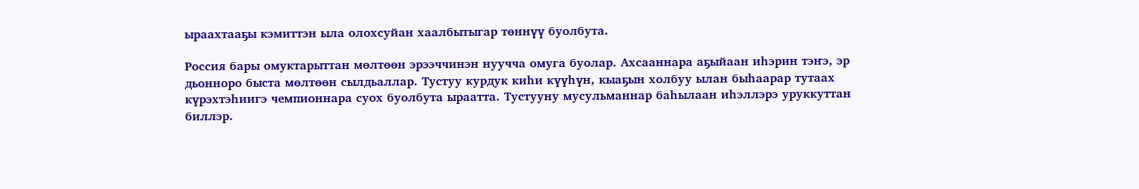ыраахтааҕы кэмиттэн ыла олохсуйан хаалбытыгар төннүү буолбута.

Россия бары омуктарыттан мөлтөөн эрээччинэн нуучча омуга буолар. Ахсааннара аҕыйаан иһэрин тэҥэ, эр дьонноро быста мөлтөөн сылдьаллар. Тустуу курдук киһи күүһүн, кыаҕын холбуу ылан быһаарар тутаах күрэхтэһиигэ чемпионнара суох буолбута ыраатта. Тустууну мусульманнар баһылаан иһэллэрэ уруккуттан биллэр.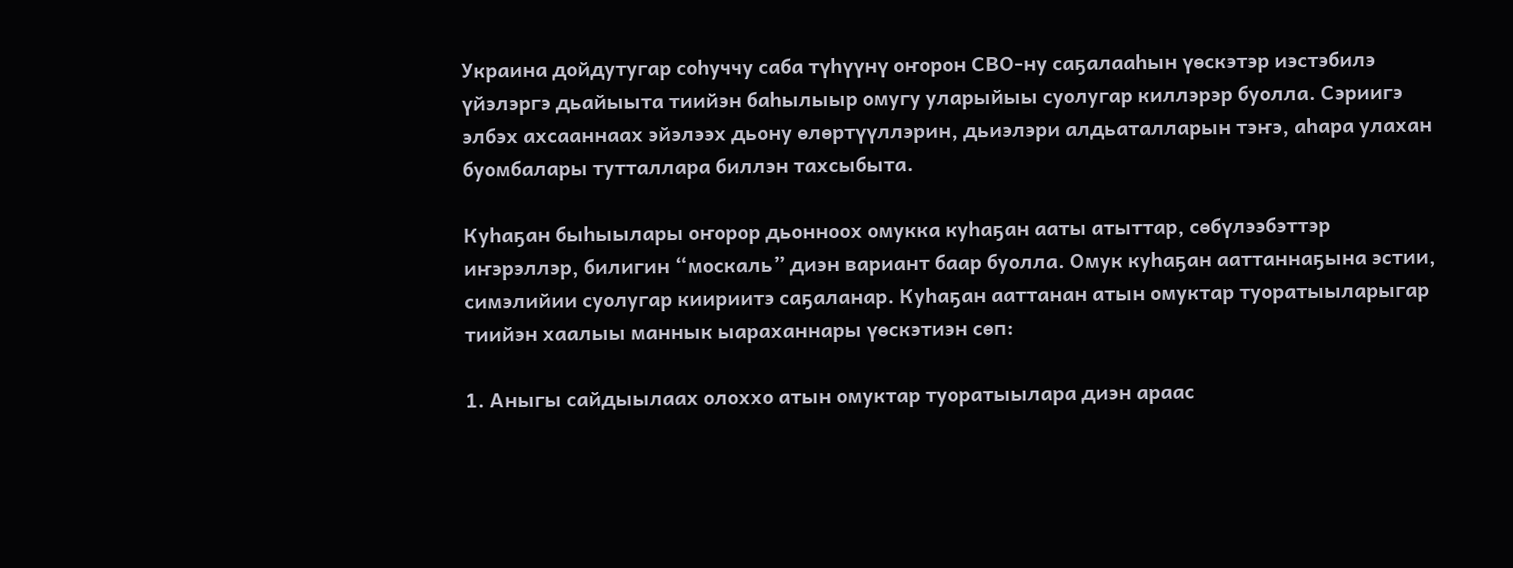Украина дойдутугар соһуччу саба түһүүнү оҥорон СВО-ну саҕалааһын үөскэтэр иэстэбилэ үйэлэргэ дьайыыта тиийэн баһылыыр омугу уларыйыы суолугар киллэрэр буолла. Сэриигэ элбэх ахсааннаах эйэлээх дьону өлөртүүллэрин, дьиэлэри алдьаталларын тэҥэ, аһара улахан буомбалары тутталлара биллэн тахсыбыта.

Куһаҕан быһыылары оҥорор дьонноох омукка куһаҕан ааты атыттар, сөбүлээбэттэр иҥэрэллэр, билигин “москаль” диэн вариант баар буолла. Омук куһаҕан ааттаннаҕына эстии, симэлийии суолугар киириитэ саҕаланар. Куһаҕан ааттанан атын омуктар туоратыыларыгар тиийэн хаалыы маннык ыараханнары үөскэтиэн сөп:

1. Аныгы сайдыылаах олоххо атын омуктар туоратыылара диэн араас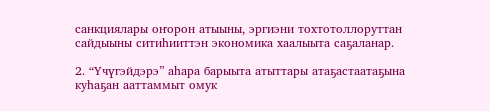санкциялары оҥорон атыыны, эргиэни тохтотоллоруттан сайдыыны ситиһииттэн экономика хаалыыта саҕаланар.

2. “Үчүгэйдэрэ” аһара барыыта атыттары атаҕастаатаҕына куһаҕан ааттаммыт омук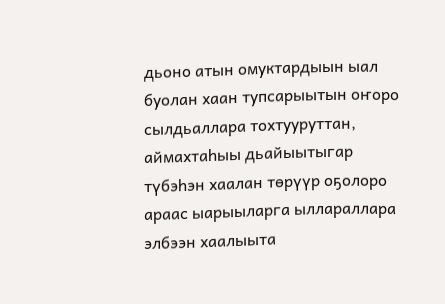дьоно атын омуктардыын ыал буолан хаан тупсарыытын оҥоро сылдьаллара тохтууруттан, аймахтаһыы дьайыытыгар  түбэһэн хаалан төрүүр оҕолоро араас ыарыыларга ыллараллара элбээн хаалыыта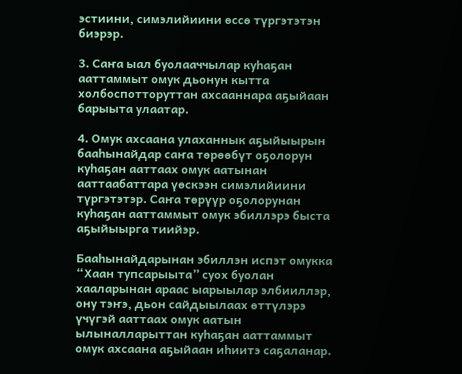эстиини, симэлийиини өссө түргэтэтэн биэрэр.

3. Саҥа ыал буолааччылар куһаҕан ааттаммыт омук дьонун кытта холбоспотторуттан ахсааннара аҕыйаан барыыта улаатар.

4. Омук ахсаана улаханнык аҕыйыырын бааһынайдар саҥа төрөөбүт оҕолорун куһаҕан ааттаах омук аатынан ааттаабаттара үөскээн симэлийиини түргэтэтэр. Саҥа төрүүр оҕолорунан куһаҕан ааттаммыт омук эбиллэрэ быста аҕыйыырга тиийэр.

Бааһынайдарынан эбиллэн испэт омукка “Хаан тупсарыыта” суох буолан хааларынан араас ыарыылар элбииллэр, ону тэҥэ, дьон сайдыылаах өттүлэрэ үчүгэй ааттаах омук аатын ылыналларыттан куһаҕан ааттаммыт омук ахсаана аҕыйаан иһиитэ саҕаланар.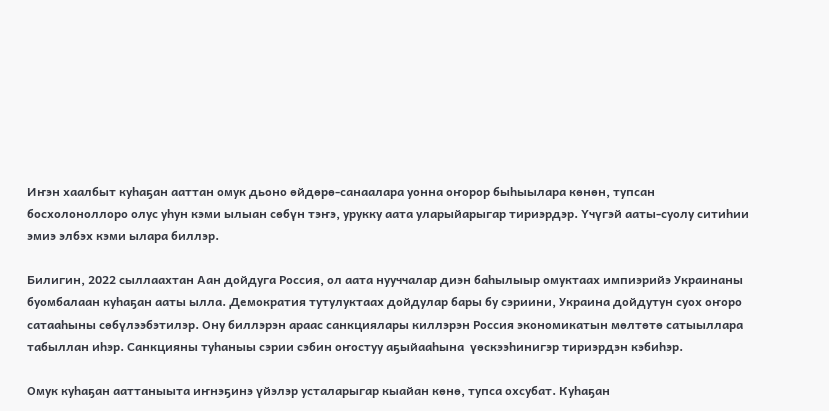Иҥэн хаалбыт куһаҕан ааттан омук дьоно өйдөрө-санаалара уонна оҥорор быһыылара көнөн, тупсан босхолоноллоро олус уһун кэми ылыан сөбүн тэҥэ, урукку аата уларыйарыгар тириэрдэр. Үчүгэй ааты-суолу ситиһии эмиэ элбэх кэми ылара биллэр.

Билигин, 2022 сыллаахтан Аан дойдуга Россия, ол аата нууччалар диэн баһылыыр омуктаах импиэрийэ Украинаны буомбалаан куһаҕан ааты ылла. Демократия тутулуктаах дойдулар бары бу сэриини, Украина дойдутун суох оҥоро сатааһыны сөбүлээбэтилэр. Ону биллэрэн араас санкциялары киллэрэн Россия экономикатын мөлтөтө сатыыллара табыллан иһэр. Санкцияны туһаныы сэрии сэбин оҥостуу аҕыйааһына  үөскээһинигэр тириэрдэн кэбиһэр.

Омук куһаҕан ааттаныыта иҥнэҕинэ үйэлэр усталарыгар кыайан көнө, тупса охсубат. Куһаҕан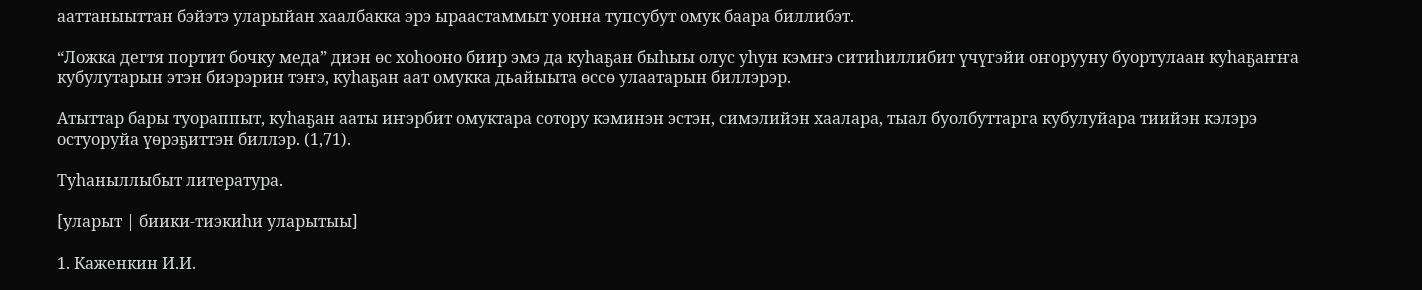ааттаныыттан бэйэтэ уларыйан хаалбакка эрэ ыраастаммыт уонна тупсубут омук баара биллибэт.

“Ложка дегтя портит бочку меда” диэн өс хоһооно биир эмэ да куһаҕан быһыы олус уһун кэмҥэ ситиһиллибит үчүгэйи оҥорууну буортулаан куһаҕаҥҥа кубулутарын этэн биэрэрин тэҥэ, куһаҕан аат омукка дьайыыта өссө улаатарын биллэрэр.

Атыттар бары туораппыт, куһаҕан ааты иҥэрбит омуктара сотору кэминэн эстэн, симэлийэн хаалара, тыал буолбуттарга кубулуйара тиийэн кэлэрэ остуоруйа үөрэҕиттэн биллэр. (1,71).

Туһаныллыбыт литература.

[уларыт | биики-тиэкиһи уларытыы]

1. Каженкин И.И.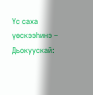Үс саха үөскээһинэ – Дьокуускай: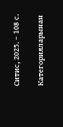Ситис, 2025. – 108 с.

Категорияларынан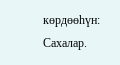көрдөөһүн: Сахалар.